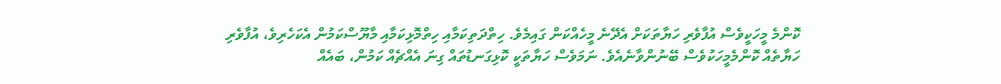ކޮންމެ މީހަކީވެސް އުފާވެރި ހަޔާތަކަށް އެދޭނެ މީހެއްކަން ގައިމެވެ. ހިތްދަތިކަމާއި ހިތްމޮޅިކަމާއި މާޔޫސްކަމުން އެކަހެރިވެ، އުފާވެރި ހަޔާތެއް ކޮންމެމީހަކުވެސް ބޭނުންވާނެއެވެ. ނަމަވެސް ހަޔާތަކީ ކޮޅިގަނޑުތައް ގިނަ އެއްޗެއް ކަމުން، ބައެއް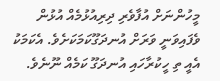މީހުންނަށް އުފާވެރި ދިރިއުޅުމެއް އުޅުން ވެފައިވަނީ ވަރަށް އުނދަގޫކަމަކަށެވެ. އެކަމަކު އެއީ ތި ހީކުރާހައި އުނދަގޫ ކަމެއް ނޫނެވެ.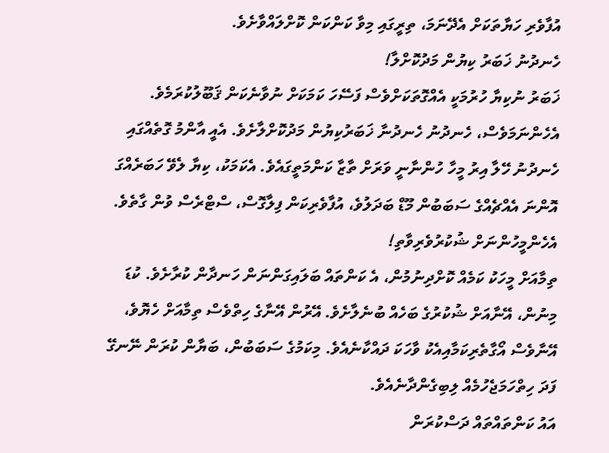އުފާވެރި ހަޔާތަކަށް އެދޭނަމަ، ތިރީގައި މިވާ ކަންކަން ކޮށްލައްވާށެވެ.
ހެނދުނު ޚަބަރު ކިޔުން މަދުކޮށްލާ!
ޚަބަރު ނުކިޔާ ހުރުމަކީ އެއްގޮތަކަށްވެސް ފަސޭހަ ކަމަކަށް ނުވާނެކަން ޤަބޫލުކުރަމެވެ. އެހެންނަމަވެސް، ހެނދުނު ހެނދުނާ ޚަބަރުކިޔުން މަދުކޮށްލާށެވެ. އެއީ އާންމު ގޮތެއްގައި ހެނދުނު ހޭލާ އިރު މީހާ ހުންނާނީ ވަރަށް ތާޒާ ކަންމަތީގައެވެ. އެކަމަކު، ކިޔާ ލެވޭ ހަބަރެއްގަ އޮންނަ އެއްޗެއްގެ ސަބަބުން މޫޑް ބަދަލުވެ، އުފާވެރިކަން ފިލާގޮސް، ސްޓްރެސް ވުން ގާތެވެ.
އެހެންމީހުންނަށް ޝުކުރުވެރިވާތި!
ތިމާއަށް މީހަކު ކަމެއް ކޮށްދިނުމުން، އެ ކަންތައް ބަލައިގަންނަން ހަނދާން ކުރާށެވެ. ކުޑަ މިނުން، އޭނާއަށް ޝުކުރުގެ ބަހެއް ބުނެލާށެވެ. އޭރުން އޭނާގެ ހިތްވެސް ތިމާއަށް ހެޔޮވެ، އޭނާވެސް އޯގާތެރިކަމާއިއެކު ވާހަކަ ދައްކާނެއެވެ. މިކަމުގެ ސަބަބުން، ބަޔާން ކުރަން ނޭނގޭ ފަދަ ހިތްހަމަޖެހުމެއް ލިބިގެންދާނެއެވެ.
އައު ކަންތައްތައް ދަސްކުރަން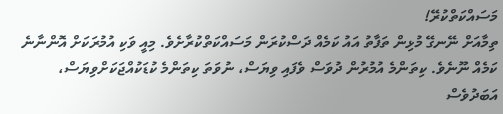މަސައްކަތްކުރޭ!
ތިމާއަށް ނޭނގޭ މުޅިން ތަފާތު އައު ކަމެއް ދަސްކުރަން މަސައްކަތްކުރާށެވެ. މިއީ ވަކި އުމުރަކަށް އޮންނާނެ ކަމެއް ނޫނެވެ. ކިތަންމެ އުމުރުން ދުވަސް ވެފައި ވިޔަސް، ނުވަތަ ކިތަންމެ ކުޑަކުއްޖަކަށްވިޔަސް، އަބަދުވެސް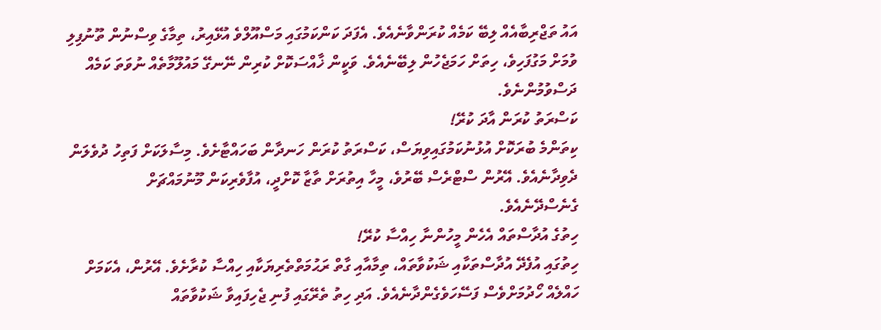އައު ތަޖްރިބާއެއް ލިބޭ ކަމެއް ކުރަންވާނެއެވެ. އެފަދަ ކަންކަމުގައި މަސްއޫލްވެ އުޅޭއިރު، ތިމާގެ ވިސްނުން ތޫނުފިލި ވުމަށް މަގުފަހިވެ، ހިތަށް ހަމަޖެހުން ލިބޭނެއެވެ. ވަކީން ޚާއްސަކޮށް ކުރިން ނޭނގޭ މައުލޫމާތެއް ނުވަތަ ކަމެއް ދަސްވުމުންނެވެ.
ކަސްރަތު ކުރަން އާދަ ކުރޭ!
ކިތަންމެ ބުރަކޮށް އުޅުނުކަމުގައިވިޔަސް، ކަސްރަތު ކުރަން ހަނދާން ބަހައްޓާށެވެ. މިސާލަކަށް ފަތިހު ދުވެލަން ދެވިދާނެއެވެ. އޭރުން ސްޓްރެސް ބޭރުވެ، މީހާ އިތުރަށް ތާޒާ ކޮށްދީ، އުފާވެރިކަން މޫނުމައްޗަށް ގެނެސްދޭނެއެވެ.
ހިތުގެ އުދާސްތައް އެހެން މީހުންނާ ހިއްސާ ކުރޭ!
ހިތުގައި އުފެދޭ އުދާސްތަކާއި ޝަކުވާތައް، ތިމާއާއި ގާތް ރަޙުމަތްތެރިޔަކާއި ހިއްސާ ކުރާށެވެ. އޭރުން، އެކަމަށް ހައްލެއް ހޯދުމަށްވެސް ފަސޭހަވެގެންދާނެއެވެ. އަދި ހިތު ތެރޭގައި ފުނި ޖެހިފައިވާ ޝަކުވާތައް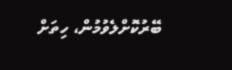ބޭރުކޮށްލެވުމުން، ހިތަށް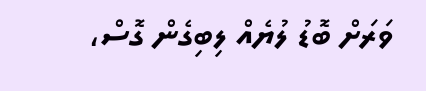ވަރަށް ބޮޑު ލުޔެއް ލިބިގެން ގޮސް،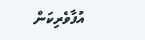އުފާވެރިކަން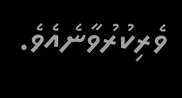ވެރިކުރުވާނެއެވެ.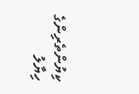ކިޔުންތެރިންގެ ހިޔާލު